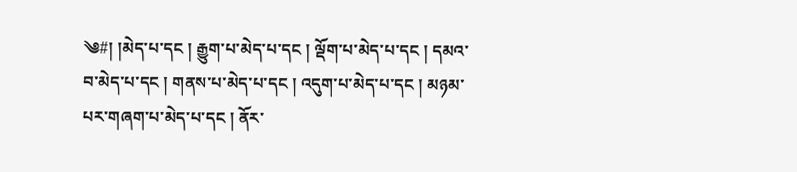༄#། །མེད་པ་དང ། རྒྱུག་པ་མེད་པ་དང ། ལྡོག་པ་མེད་པ་དང ། དམའ་བ་མེད་པ་དང ། གནས་པ་མེད་པ་དང ། འདུག་པ་མེད་པ་དང ། མཉམ་པར་གཞག་པ་མེད་པ་དང ། ནོར་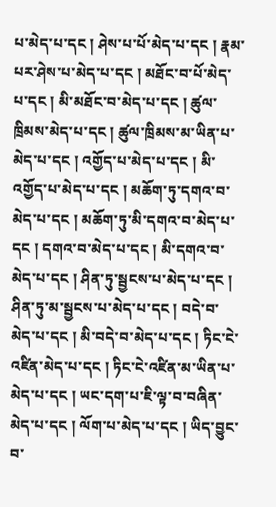པ་མེད་པ་དང ། ཤེས་པ་པོ་མེད་པ་དང ། རྣམ་པར་ཤེས་པ་མེད་པ་དང ། མཐོང་བ་པོ་མེད་པ་དང ། མི་མཐོང་བ་མེད་པ་དང ། ཚུལ་ཁྲིམས་མེད་པ་དང ། ཚུལ་ཁྲིམས་མ་ཡིན་པ་མེད་པ་དང ། འགྱོད་པ་མེད་པ་དང ། མི་འགྱོད་པ་མེད་པ་དང ། མཆོག་ཏུ་དགའ་བ་མེད་པ་དང ། མཆོག་ཏུ་མི་དགའ་བ་མེད་པ་དང ། དགའ་བ་མེད་པ་དང ། མི་དགའ་བ་མེད་པ་དང ། ཤིན་ཏུ་སྦྱངས་པ་མེད་པ་དང ། ཤིན་ཏུ་མ་སྦྱངས་པ་མེད་པ་དང ། བདེ་བ་མེད་པ་དང ། མི་བདེ་བ་མེད་པ་དང ། ཏིང་ངེ་འཛིན་མེད་པ་དང ། ཏིང་ངེ་འཛིན་མ་ཡིན་པ་མེད་པ་དང ། ཡང་དག་པ་ཇི་ལྟ་བ་བཞིན་མེད་པ་དང ། ལོག་པ་མེད་པ་དང ། ཡིད་བྱུང་བ་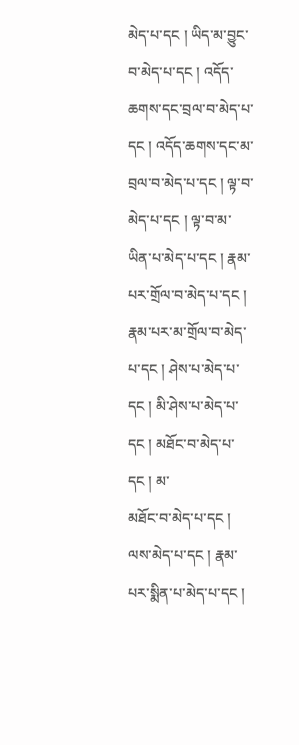མེད་པ་དང ། ཡིད་མ་བྱུང་བ་མེད་པ་དང ། འདོད་ཆགས་དང་བྲལ་བ་མེད་པ་དང ། འདོད་ཆགས་དང་མ་བྲལ་བ་མེད་པ་དང ། ལྟ་བ་མེད་པ་དང ། ལྟ་བ་མ་ཡིན་པ་མེད་པ་དང ། རྣམ་པར་གྲོལ་བ་མེད་པ་དང ། རྣམ་པར་མ་གྲོལ་བ་མེད་པ་དང ། ཤེས་པ་མེད་པ་དང ། མི་ཤེས་པ་མེད་པ་དང ། མཐོང་བ་མེད་པ་དང ། མ་
མཐོང་བ་མེད་པ་དང ། ལས་མེད་པ་དང ། རྣམ་པར་སྨིན་པ་མེད་པ་དང །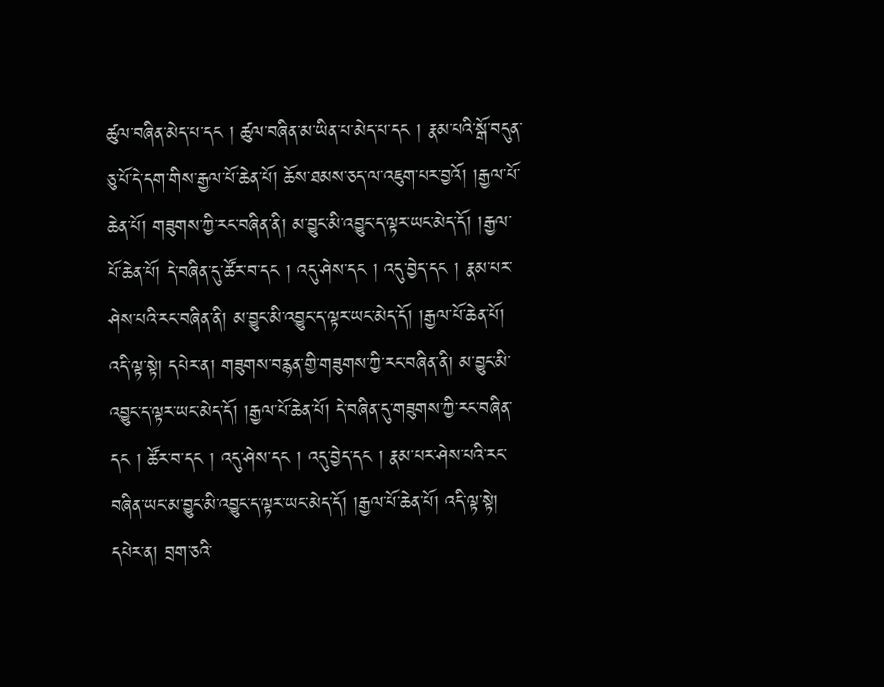ཚུལ་བཞིན་མེད་པ་དང ། ཚུལ་བཞིན་མ་ཡིན་པ་མེད་པ་དང ། རྣམ་པའི་སྒོ་བདུན་ཅུ་པོ་དེ་དག་གིས་རྒྱལ་པོ་ཆེན་པོ། ཆོས་ཐམས་ཅད་ལ་འཇུག་པར་བྱའོ། །རྒྱལ་པོ་ཆེན་པོ། གཟུགས་ཀྱི་རང་བཞིན་ནི། མ་བྱུང་མི་འབྱུང་ད་ལྟར་ཡང་མེད་དོ། །རྒྱལ་པོ་ཆེན་པོ། དེ་བཞིན་དུ་ཚོར་བ་དང ། འདུ་ཤེས་དང ། འདུ་བྱེད་དང ། རྣམ་པར་ཤེས་པའི་རང་བཞིན་ནི། མ་བྱུང་མི་འབྱུང་ད་ལྟར་ཡང་མེད་དོ། །རྒྱལ་པོ་ཆེན་པོ། འདི་ལྟ་སྟེ། དཔེར་ན། གཟུགས་བརྙན་གྱི་གཟུགས་ཀྱི་རང་བཞིན་ནི། མ་བྱུང་མི་འབྱུང་ད་ལྟར་ཡང་མེད་དོ། །རྒྱལ་པོ་ཆེན་པོ། དེ་བཞིན་དུ་གཟུགས་ཀྱི་རང་བཞིན་དང ། ཚོར་བ་དང ། འདུ་ཤེས་དང ། འདུ་བྱེད་དང ། རྣམ་པར་ཤེས་པའི་རང་བཞིན་ཡང་མ་བྱུང་མི་འབྱུང་ད་ལྟར་ཡང་མེད་དོ། །རྒྱལ་པོ་ཆེན་པོ། འདི་ལྟ་སྟེ། དཔེར་ན། བྲག་ཅའི་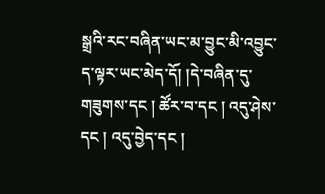སྒྲའི་རང་བཞིན་ཡང་མ་བྱུང་མི་འབྱུང་ད་ལྟར་ཡང་མེད་དོ། །དེ་བཞིན་དུ་གཟུགས་དང ། ཚོར་བ་དང ། འདུ་ཤེས་དང ། འདུ་བྱེད་དང །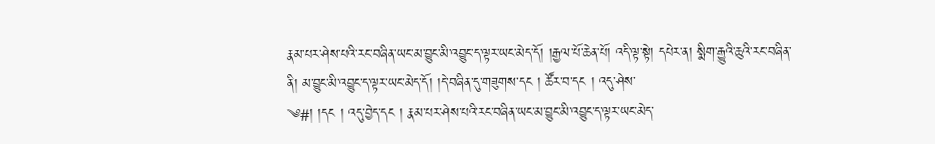རྣམ་པར་ཤེས་པའི་རང་བཞིན་ཡང་མ་བྱུང་མི་འབྱུང་ད་ལྟར་ཡང་མེད་དོ། །རྒྱལ་པོ་ཆེན་པོ། འདི་ལྟ་སྟེ། དཔེར་ན། སྨིག་རྒྱུའི་ཆུའི་རང་བཞིན་ནི། མ་བྱུང་མི་འབྱུང་ད་ལྟར་ཡང་མེད་དོ། །དེ་བཞིན་དུ་གཟུགས་དང ། ཚོར་བ་དང ། འདུ་ཤེས་
༄#། །དང ། འདུ་བྱེད་དང ། རྣམ་པར་ཤེས་པའི་རང་བཞིན་ཡང་མ་བྱུང་མི་འབྱུང་ད་ལྟར་ཡང་མེད་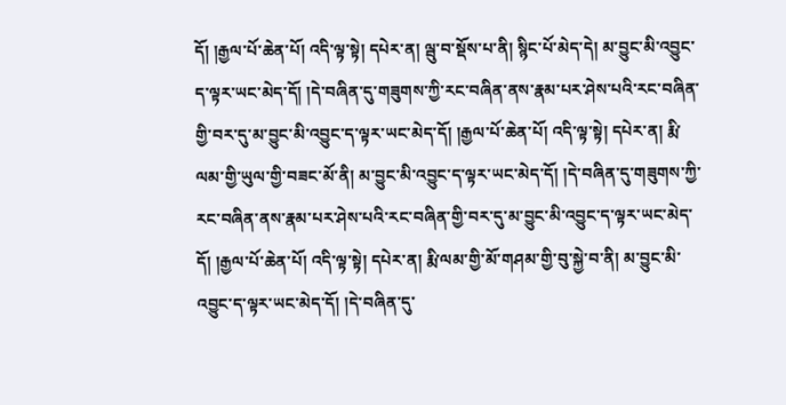དོ། །རྒྱལ་པོ་ཆེན་པོ། འདི་ལྟ་སྟེ། དཔེར་ན། ལྦུ་བ་སྡོས་པ་ནི། སྙིང་པོ་མེད་དེ། མ་བྱུང་མི་འབྱུང་ད་ལྟར་ཡང་མེད་དོ། །དེ་བཞིན་དུ་གཟུགས་ཀྱི་རང་བཞིན་ནས་རྣམ་པར་ཤེས་པའི་རང་བཞིན་གྱི་བར་དུ་མ་བྱུང་མི་འབྱུང་ད་ལྟར་ཡང་མེད་དོ། །རྒྱལ་པོ་ཆེན་པོ། འདི་ལྟ་སྟེ། དཔེར་ན། རྨི་ལམ་གྱི་ཡུལ་གྱི་བཟང་མོ་ནི། མ་བྱུང་མི་འབྱུང་ད་ལྟར་ཡང་མེད་དོ། །དེ་བཞིན་དུ་གཟུགས་ཀྱི་རང་བཞིན་ནས་རྣམ་པར་ཤེས་པའི་རང་བཞིན་གྱི་བར་དུ་མ་བྱུང་མི་འབྱུང་ད་ལྟར་ཡང་མེད་དོ། །རྒྱལ་པོ་ཆེན་པོ། འདི་ལྟ་སྟེ། དཔེར་ན། རྨི་ལམ་གྱི་མོ་གཤམ་གྱི་བུ་སྐྱེ་བ་ནི། མ་བྱུང་མི་འབྱུང་ད་ལྟར་ཡང་མེད་དོ། །དེ་བཞིན་དུ་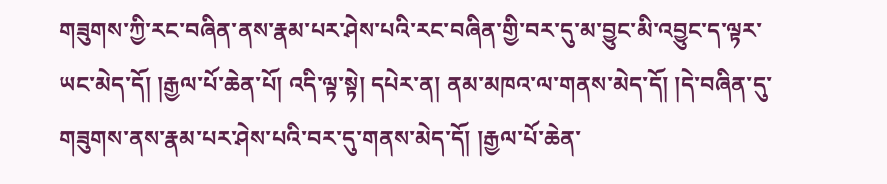གཟུགས་ཀྱི་རང་བཞིན་ནས་རྣམ་པར་ཤེས་པའི་རང་བཞིན་གྱི་བར་དུ་མ་བྱུང་མི་འབྱུང་ད་ལྟར་ཡང་མེད་དོ། །རྒྱལ་པོ་ཆེན་པོ། འདི་ལྟ་སྟེ། དཔེར་ན། ནམ་མཁའ་ལ་གནས་མེད་དོ། །དེ་བཞིན་དུ་གཟུགས་ནས་རྣམ་པར་ཤེས་པའི་བར་དུ་གནས་མེད་དོ། །རྒྱལ་པོ་ཆེན་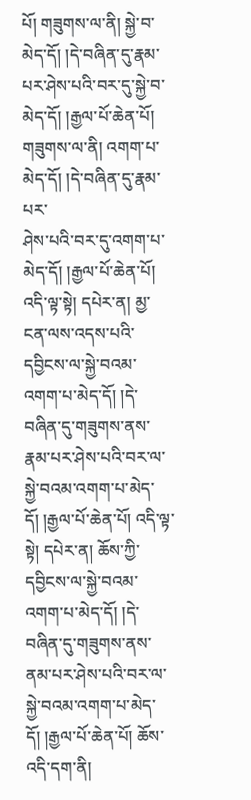པོ། གཟུགས་ལ་ནི། སྐྱེ་བ་མེད་དོ། །དེ་བཞིན་དུ་རྣམ་པར་ཤེས་པའི་བར་དུ་སྐྱེ་བ་མེད་དོ། །རྒྱལ་པོ་ཆེན་པོ། གཟུགས་ལ་ནི། འགག་པ་མེད་དོ། །དེ་བཞིན་དུ་རྣམ་པར་
ཤེས་པའི་བར་དུ་འགག་པ་མེད་དོ། །རྒྱལ་པོ་ཆེན་པོ། འདི་ལྟ་སྟེ། དཔེར་ན། མྱ་ངན་ལས་འདས་པའི་དབྱིངས་ལ་སྐྱེ་བའམ་འགག་པ་མེད་དོ། །དེ་བཞིན་དུ་གཟུགས་ནས་རྣམ་པར་ཤེས་པའི་བར་ལ་སྐྱེ་བའམ་འགག་པ་མེད་དོ། །རྒྱལ་པོ་ཆེན་པོ། འདི་ལྟ་སྟེ། དཔེར་ན། ཆོས་ཀྱི་དབྱིངས་ལ་སྐྱེ་བའམ་འགག་པ་མེད་དོ། །དེ་བཞིན་དུ་གཟུགས་ནས་ནམ་པར་ཤེས་པའི་བར་ལ་སྐྱེ་བའམ་འགག་པ་མེད་དོ། །རྒྱལ་པོ་ཆེན་པོ། ཆོས་འདི་དག་ནི།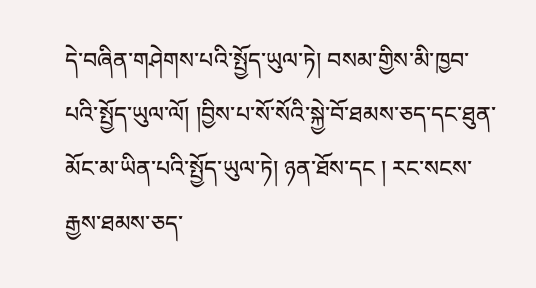དེ་བཞིན་གཤེགས་པའི་སྤྱོད་ཡུལ་ཏེ། བསམ་གྱིས་མི་ཁྱབ་པའི་སྤྱོད་ཡུལ་ལོ། །བྱིས་པ་སོ་སོའི་སྐྱེ་བོ་ཐམས་ཅད་དང་ཐུན་མོང་མ་ཡིན་པའི་སྤྱོད་ཡུལ་ཏེ། ཉན་ཐོས་དང ། རང་སངས་རྒྱས་ཐམས་ཅད་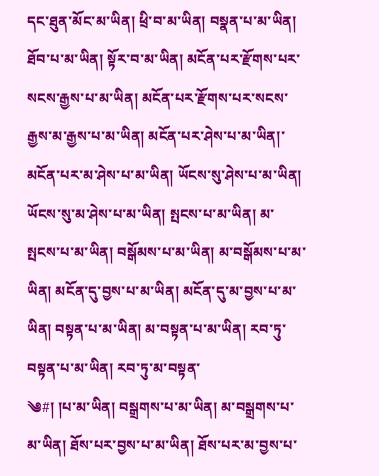དང་ཐུན་མོང་མ་ཡིན། ཕྲི་བ་མ་ཡིན། བསྣན་པ་མ་ཡིན། ཐོབ་པ་མ་ཡིན། སྟོར་བ་མ་ཡིན། མངོན་པར་རྫོགས་པར་སངས་རྒྱས་པ་མ་ཡིན། མངོན་པར་རྫོགས་པར་སངས་རྒྱས་མ་རྒྱས་པ་མ་ཡིན། མངོན་པར་ཤེས་པ་མ་ཡིན།་མངོན་པར་མ་ཤེས་པ་མ་ཡིན། ཡོངས་སུ་ཤེས་པ་མ་ཡིན། ཡོངས་སུ་མ་ཤེས་པ་མ་ཡིན། སྤངས་པ་མ་ཡིན། མ་སྤངས་པ་མ་ཡིན། བསྒོམས་པ་མ་ཡིན། མ་བསྒོམས་པ་མ་ཡིན། མངོན་དུ་བྱས་པ་མ་ཡིན། མངོན་དུ་མ་བྱས་པ་མ་ཡིན། བསྟན་པ་མ་ཡིན། མ་བསྟན་པ་མ་ཡིན། རབ་ཏུ་བསྟན་པ་མ་ཡིན། རབ་ཏུ་མ་བསྟན་
༄#། །པ་མ་ཡིན། བསྒྲགས་པ་མ་ཡིན། མ་བསྒྲགས་པ་མ་ཡིན། ཐོས་པར་བྱས་པ་མ་ཡིན། ཐོས་པར་མ་བྱས་པ་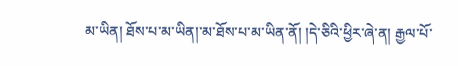མ་ཡིན། ཐོས་པ་མ་ཡིན།་མ་ཐོས་པ་མ་ཡིན་ནོ། །དེ་ཅིའི་ཕྱིར་ཞེ་ན། རྒྱལ་པོ་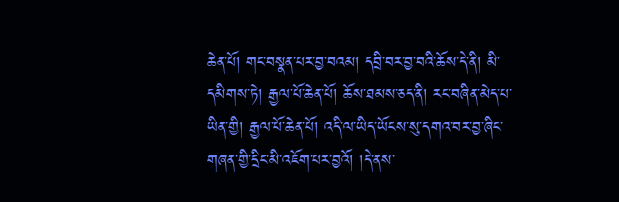ཆེན་པོ། གང་བསྣན་པར་བྱ་བའམ། དབྲི་བར་བྱ་བའི་ཆོས་དེ་ནི། མི་དམིགས་ཏེ། རྒྱལ་པོ་ཆེན་པོ། ཆོས་ཐམས་ཅད་ནི། རང་བཞིན་མེད་པ་ཡིན་གྱི། རྒྱལ་པོ་ཆེན་པོ། འདི་ལ་ཡིད་ཡོངས་སུ་དགའ་བར་བྱ་ཞིང་གཞན་གྱི་དྲིང་མི་འཇོག་པར་བྱའོ། །དེ་ནས་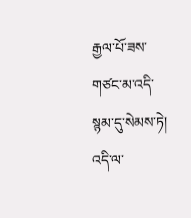རྒྱལ་པོ་ཟས་གཙང་མ་འདི་སྙམ་དུ་སེམས་ཏེ། འདི་ལ་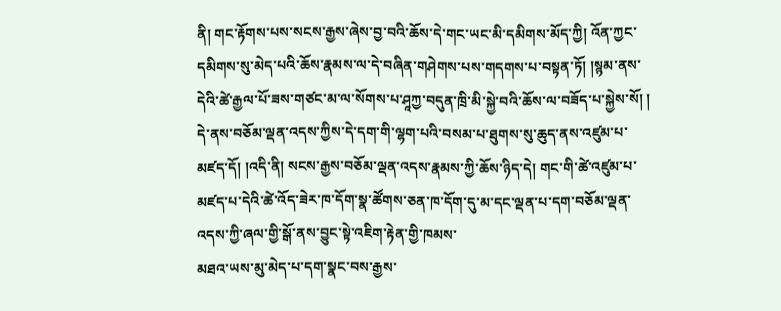ནི། གང་རྟོགས་པས་སངས་རྒྱས་ཞེས་བྱ་བའི་ཆོས་དེ་གང་ཡང་མི་དམིགས་མོད་ཀྱི། འོན་ཀྱང་དམིགས་སུ་མེད་པའི་ཆོས་རྣམས་ལ་དེ་བཞིན་གཤེགས་པས་གདགས་པ་བསྟན་ཏོ། །སྙམ་ནས་དེའི་ཚེ་རྒྱལ་པོ་ཟས་གཙང་མ་ལ་སོགས་པ་ཤཱཀྱ་བདུན་ཁྲི་མི་སྐྱེ་བའི་ཆོས་ལ་བཟོད་པ་སྐྱེས་སོ། ། དེ་ནས་བཅོམ་ལྡན་འདས་ཀྱིས་དེ་དག་གི་ལྷག་པའི་བསམ་པ་ཐུགས་སུ་ཆུད་ནས་འཛུམ་པ་མཛད་དོ། །འདི་ནི། སངས་རྒྱས་བཅོམ་ལྡན་འདས་རྣམས་ཀྱི་ཆོས་ཉིད་དེ། གང་གི་ཚེ་འཛུམ་པ་མཛད་པ་དེའི་ཚེ་འོད་ཟེར་ཁ་དོག་སྣ་ཚོགས་ཅན་ཁ་དོག་དུ་མ་དང་ལྡན་པ་དག་བཅོམ་ལྡན་འདས་ཀྱི་ཞལ་གྱི་སྒོ་ནས་བྱུང་སྟེ་འཇིག་རྟེན་གྱི་ཁམས་
མཐའ་ཡས་མུ་མེད་པ་དག་སྣང་བས་རྒྱས་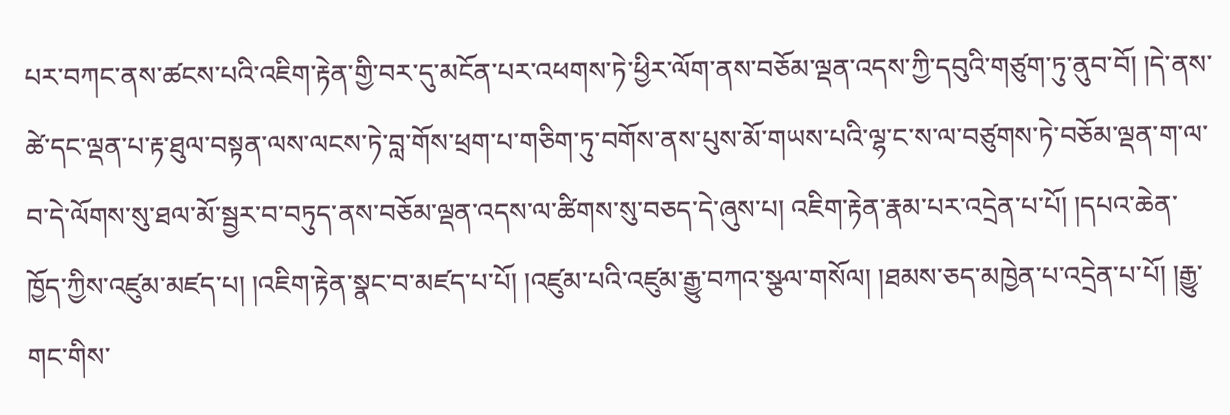པར་བཀང་ནས་ཚངས་པའི་འཇིག་རྟེན་གྱི་བར་དུ་མངོན་པར་འཕགས་ཏེ་ཕྱིར་ལོག་ནས་བཅོམ་ལྡན་འདས་ཀྱི་དབུའི་གཙུག་ཏུ་ནུབ་བོ། །དེ་ནས་ཚེ་དང་ལྡན་པ་རྟ་ཐུལ་བསྟན་ལས་ལངས་ཏེ་བླ་གོས་ཕྲག་པ་གཅིག་ཏུ་བགོས་ནས་པུས་མོ་གཡས་པའི་ལྷ་ང་ས་ལ་བཙུགས་ཏེ་བཅོམ་ལྡན་ག་ལ་བ་དེ་ལོགས་སུ་ཐལ་མོ་སྦྱར་བ་བཏུད་ནས་བཅོམ་ལྡན་འདས་ལ་ཚིགས་སུ་བཅད་དེ་ཞུས་པ། འཇིག་རྟེན་རྣམ་པར་འདྲེན་པ་པོ། །དཔའ་ཆེན་ཁྱོད་ཀྱིས་འཛུམ་མཛད་པ། །འཇིག་རྟེན་སྣང་བ་མཛད་པ་པོ། །འཛུམ་པའི་འཛུམ་རྒྱུ་བཀའ་སྩལ་གསོལ། །ཐམས་ཅད་མཁྱེན་པ་འདྲེན་པ་པོ། །རྒྱུ་གང་གིས་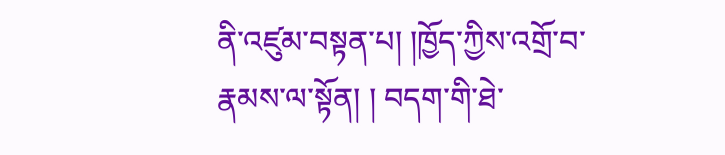ནི་འཛུམ་བསྟན་པ། །ཁྱོད་ཀྱིས་འགྲོ་བ་རྣམས་ལ་སྟོན། ། བདག་གི་ཐེ་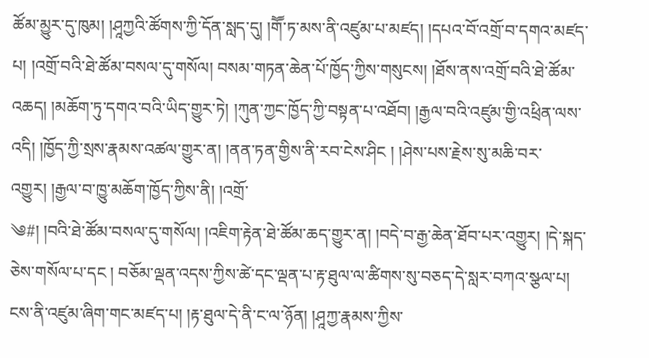ཚོམ་མྱུར་དུ་ཁུམ། །ཤཱཀྱའི་ཚོགས་ཀྱི་དོན་སླད་དུ། །གཽ་ཏ་མས་ནི་འཛུམ་པ་མཛད། །དཔའ་བོ་འགྲོ་བ་དགའ་མཛད་པ། །འགྲོ་བའི་ཐེ་ཚོམ་བསལ་དུ་གསོལ། བསམ་གཏན་ཆེན་པོ་ཁྱོད་ཀྱིས་གསུངས། །ཐོས་ནས་འགྲོ་བའི་ཐེ་ཚོམ་འཆད། །མཆོག་ཏུ་དགའ་བའི་ཡིད་གྱུར་ཏེ། །ཀུན་ཀྱང་ཁྱོད་ཀྱི་བསྟན་པ་འཐོབ། །རྒྱལ་བའི་འཛུམ་གྱི་འཕྲིན་ལས་འདི། །ཁྱོད་ཀྱི་སྲས་རྣམས་འཚལ་གྱུར་ན། །ནན་ཏན་གྱིས་ནི་རབ་ངེས་ཤིང ། །ཤེས་པས་རྗེས་སུ་མཆི་བར་འགྱུར། །རྒྱལ་བ་ཁྱུ་མཆོག་ཁྱོད་ཀྱིས་ནི། །འགྲོ་
༄#། །བའི་ཐེ་ཚོམ་བསལ་དུ་གསོལ། །འཇིག་རྟེན་ཐེ་ཚོམ་ཆད་གྱུར་ན། །བདེ་བ་རྒྱ་ཆེན་ཐོབ་པར་འགྱུར། །དེ་སྐད་ཅེས་གསོལ་པ་དང ། བཅོམ་ལྡན་འདས་ཀྱིས་ཚེ་དང་ལྡན་པ་རྟ་ཐུལ་ལ་ཚིགས་སུ་བཅད་དེ་སླར་བཀའ་སྩལ་པ། ངས་ནི་འཛུམ་ཞིག་གང་མཛད་པ། །རྟ་ཐུལ་དེ་ནི་ང་ལ་ཉོན། །ཤཱཀྱ་རྣམས་ཀྱིས་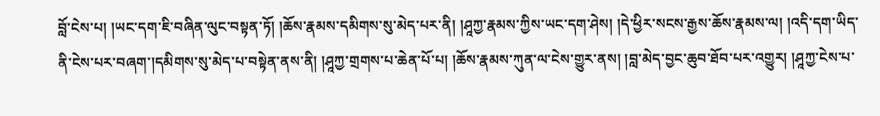བློ་ངེས་པ། །ཡང་དག་ཇི་བཞིན་ལུང་བསྟན་ཏོ། །ཆོས་རྣམས་དམིགས་སུ་མེད་པར་ནི། །ཤཱཀྱ་རྣམས་ཀྱིས་ཡང་དག་ཤེས། །དེ་ཕྱིར་སངས་རྒྱས་ཆོས་རྣམས་ལ། །འདི་དག་ཡིད་ནི་ངེས་པར་བཞག་།དམིགས་སུ་མེད་པ་བསྟེན་ནས་ནི། །ཤཱཀྱ་གྲགས་པ་ཆེན་པོ་པ། །ཆོས་རྣམས་ཀུན་ལ་ངེས་གྱུར་ནས། །བླ་མེད་བྱང་ཆུབ་ཐོབ་པར་འགྱུར། །ཤཱཀྱ་ངེས་པ་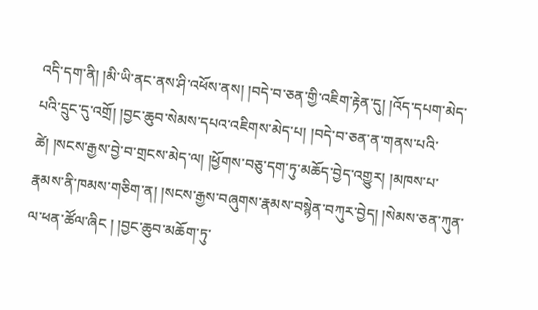འདི་དག་ནི། །མི་ཡི་ནང་ནས་ཤི་འཕོས་ནས། །བདེ་བ་ཅན་གྱི་འཇིག་རྟེན་དུ། །འོད་དཔག་མེད་པའི་དྲུང་དུ་འགྲོ། །བྱང་ཆུབ་སེམས་དཔའ་འཇིགས་མེད་པ། །བདེ་བ་ཅན་ན་གནས་པའི་ཚེ། །སངས་རྒྱས་བྱེ་བ་གྲངས་མེད་ལ། །ཕྱོགས་བཅུ་དག་ཏུ་མཆོད་བྱེད་འགྱུར། །མཁས་པ་རྣམས་ནི་ཁམས་གཅིག་ན། །སངས་རྒྱས་བཞུགས་རྣམས་བསྙེན་བཀུར་བྱེད། །སེམས་ཅན་ཀུན་ལ་ཕན་ཚོལ་ཞིང ། །བྱང་ཆུབ་མཆོག་ཏུ་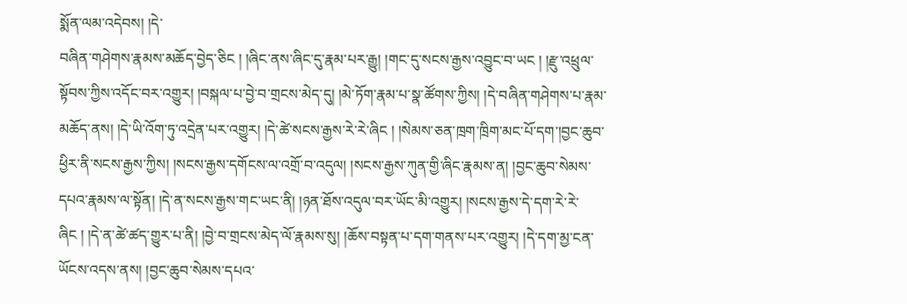སྨོན་ལམ་འདེབས། །དེ་
བཞིན་གཤེགས་རྣམས་མཆོད་བྱེད་ཅིང ། །ཞིང་ནས་ཞིང་དུ་རྣམ་པར་རྒྱུ། །གང་དུ་སངས་རྒྱས་འབྱུང་བ་ཡང ། །རྫུ་འཕྲུལ་སྟོབས་ཀྱིས་འདོང་བར་འགྱུར། །བསྐལ་པ་བྱེ་བ་གྲངས་མེད་དུ། །མེ་ཏོག་རྣམ་པ་སྣ་ཚོགས་ཀྱིས། །དེ་བཞིན་གཤེགས་པ་རྣམ་མཆོད་ནས། །དེ་ཡི་འོག་ཏུ་འདྲེན་པར་འགྱུར། །དེ་ཚེ་སངས་རྒྱས་རེ་རེ་ཞིང ། །སེམས་ཅན་ཁྲག་ཁྲིག་མང་པོ་དག་།བྱང་ཆུབ་ཕྱིར་ནི་སངས་རྒྱས་ཀྱིས། །སངས་རྒྱས་དགོངས་ལ་འགྲོ་བ་འདུལ། །སངས་རྒྱས་ཀུན་གྱི་ཞིང་རྣམས་ན། །བྱང་ཆུབ་སེམས་དཔའ་རྣམས་ལ་སྟོན། །དེ་ན་སངས་རྒྱས་གང་ཡང་ནི། །ཉན་ཐོས་འདུལ་བར་ཡོང་མི་འགྱུར། །སངས་རྒྱས་དེ་དག་རེ་རེ་ཞིང ། །དེ་ན་ཚེ་ཚད་གྱུར་པ་ནི། །བྱེ་བ་གྲངས་མེད་ལོ་རྣམས་སུ། །ཆོས་བསྟན་པ་དག་གནས་པར་འགྱུར། །དེ་དག་མྱ་ངན་ཡོངས་འདས་ནས། །བྱང་ཆུབ་སེམས་དཔའ་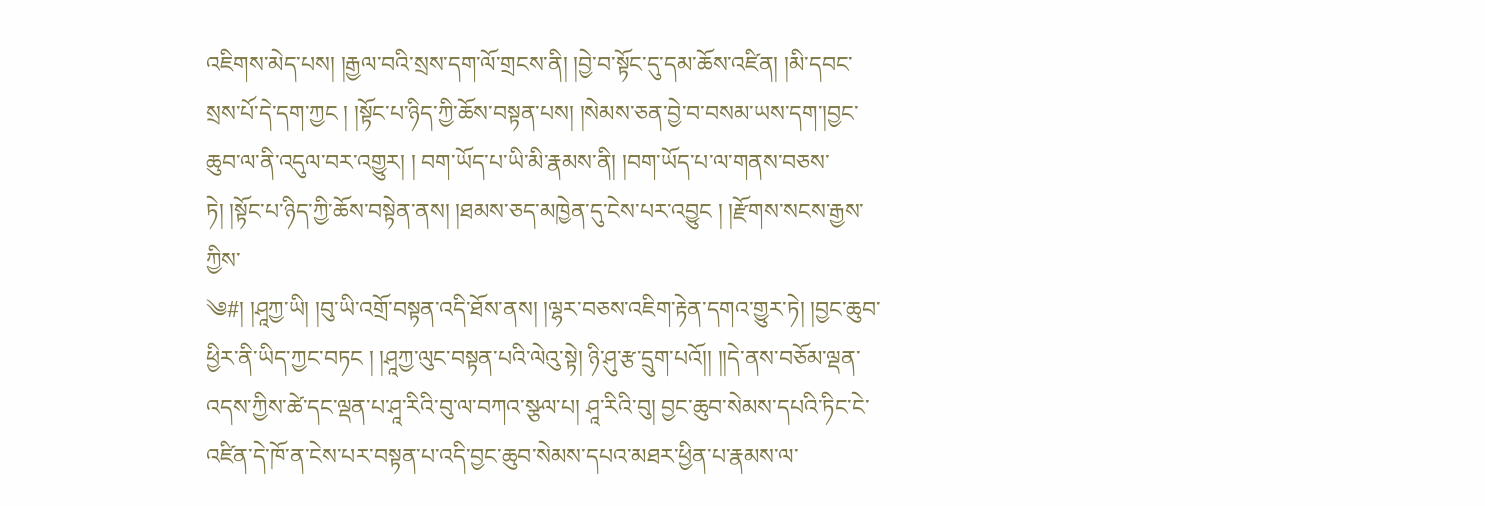འཇིགས་མེད་པས། །རྒྱལ་བའི་སྲས་དག་ལོ་གྲངས་ནི། །བྱེ་བ་སྟོང་དུ་དམ་ཆོས་འཛིན། །མི་དབང་སྲས་པོ་དེ་དག་ཀྱང ། །སྟོང་པ་ཉིད་ཀྱི་ཆོས་བསྟན་པས། །སེམས་ཅན་བྱེ་བ་བསམ་ཡས་དག་།བྱང་ཆུབ་ལ་ནི་འདུལ་བར་འགྱུར། ། བག་ཡོད་པ་ཡི་མི་རྣམས་ནི། །བག་ཡོད་པ་ལ་གནས་བཅས་ཏེ། །སྟོང་པ་ཉིད་ཀྱི་ཆོས་བསྟེན་ནས། །ཐམས་ཅད་མཁྱེན་དུ་ངེས་པར་འབྱུང ། །རྫོགས་སངས་རྒྱས་ཀྱིས་
༄#། །ཤཱཀྱ་ཡི། །བུ་ཡི་འགྲོ་བསྟན་འདི་ཐོས་ནས། །ལྷར་བཅས་འཇིག་རྟེན་དགའ་གྱུར་ཏེ། །བྱང་ཆུབ་ཕྱིར་ནི་ཡིད་ཀྱང་བཏང ། །ཤཱཀྱ་ལུང་བསྟན་པའི་ལེའུ་སྟེ། ཉི་ཤུ་རྩ་དྲུག་པའོ།། །།དེ་ནས་བཅོམ་ལྡན་འདས་ཀྱིས་ཚེ་དང་ལྡན་པ་ཤཱ་རིའི་བུ་ལ་བཀའ་སྩལ་པ། ཤཱ་རིའི་བུ། བྱང་ཆུབ་སེམས་དཔའི་ཏིང་ངེ་འཛིན་དེ་ཁོ་ན་ངེས་པར་བསྟན་པ་འདི་བྱང་ཆུབ་སེམས་དཔའ་མཐར་ཕྱིན་པ་རྣམས་ལ་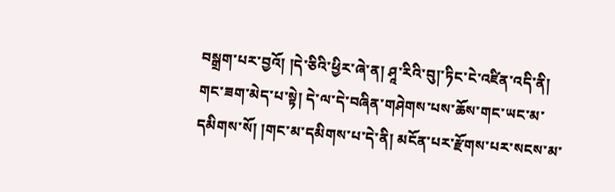བསྒྲག་པར་བྱའོ། །དེ་ཅིའི་ཕྱིར་ཞེ་ན། ཤཱ་རིའི་བུ།་ཏིང་ངེ་འཛིན་འདི་ནི། གང་ཟག་མེད་པ་སྟེ། དེ་ལ་དེ་བཞིན་གཤེགས་པས་ཆོས་གང་ཡང་མ་དམིགས་སོ། །གང་མ་དམིགས་པ་དེ་ནི། མངོན་པར་རྫོགས་པར་སངས་མ་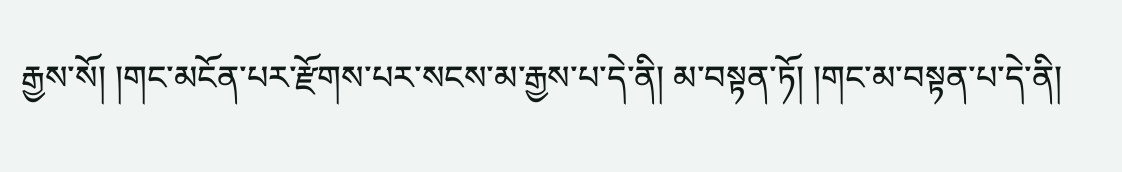རྒྱས་སོ། །གང་མངོན་པར་རྫོགས་པར་སངས་མ་རྒྱས་པ་དེ་ནི། མ་བསྟན་ཏོ། །གང་མ་བསྟན་པ་དེ་ནི།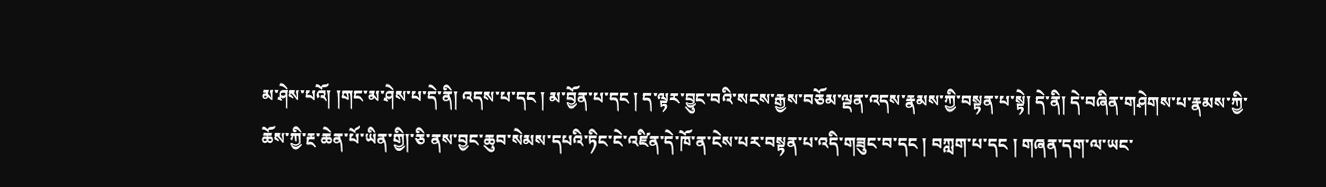མ་ཤེས་པའོ། །གང་མ་ཤེས་པ་དེ་ནི། འདས་པ་དང ། མ་བྱོན་པ་དང ། ད་ལྟར་བྱུང་བའི་སངས་རྒྱས་བཅོམ་ལྡན་འདས་རྣམས་ཀྱི་བསྟན་པ་སྟེ། དེ་ནི། དེ་བཞིན་གཤེགས་པ་རྣམས་ཀྱི་ཆོས་ཀྱི་རྔ་ཆེན་པོ་ཡིན་གྱི།་ཅི་ནས་བྱང་ཆུབ་སེམས་དཔའི་ཏིང་ངེ་འཛིན་དེ་ཁོ་ན་ངེས་པར་བསྟན་པ་འདི་གཟུང་བ་དང ། བཀླག་པ་དང ། གཞན་དག་ལ་ཡང་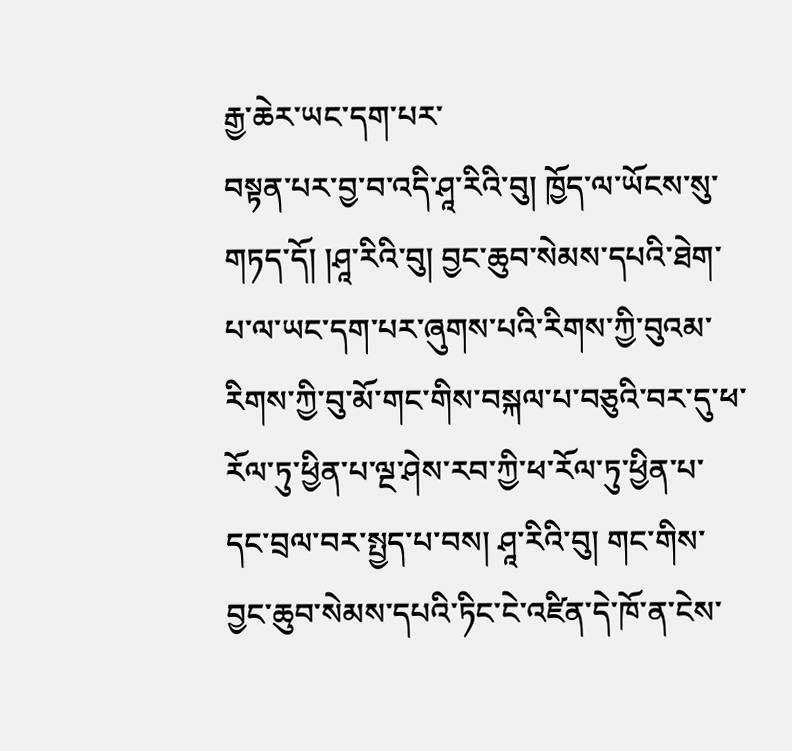རྒྱ་ཆེར་ཡང་དག་པར་
བསྟན་པར་བྱ་བ་འདི་ཤཱ་རིའི་བུ། ཁྱོད་ལ་ཡོངས་སུ་གཏད་དོ། །ཤཱ་རིའི་བུ། བྱང་ཆུབ་སེམས་དཔའི་ཐེག་པ་ལ་ཡང་དག་པར་ཞུགས་པའི་རིགས་ཀྱི་བུའམ་རིགས་ཀྱི་བུ་མོ་གང་གིས་བསྐལ་པ་བཅུའི་བར་དུ་ཕ་རོལ་ཏུ་ཕྱིན་པ་ལྔ་ཤེས་རབ་ཀྱི་ཕ་རོལ་ཏུ་ཕྱིན་པ་དང་བྲལ་བར་སྤྱད་པ་བས། ཤཱ་རིའི་བུ། གང་གིས་བྱང་ཆུབ་སེམས་དཔའི་ཏིང་ངེ་འཛིན་དེ་ཁོ་ན་ངེས་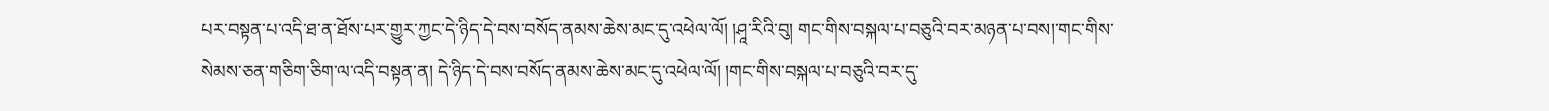པར་བསྟན་པ་འདི་ཐ་ན་ཐོས་པར་གྱུར་ཀྱང་དེ་ཉིད་དེ་བས་བསོད་ནམས་ཆེས་མང་དུ་འཕེལ་ལོ། །ཤཱ་རིའི་བུ། གང་གིས་བསྐལ་པ་བཅུའི་བར་མཉན་པ་བས།་གང་གིས་སེམས་ཅན་གཅིག་ཅིག་ལ་འདི་བསྟན་ན། དེ་ཉིད་དེ་བས་བསོད་ནམས་ཆེས་མང་དུ་འཕེལ་ལོ། །གང་གིས་བསྐལ་པ་བཅུའི་བར་དུ་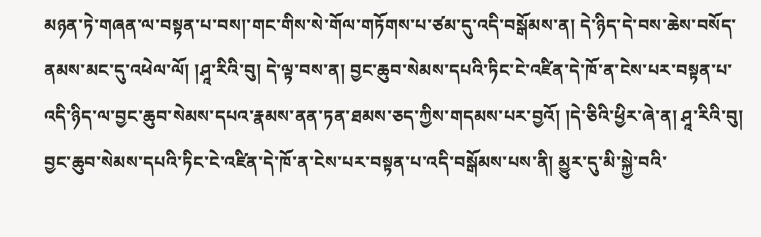མཉན་ཏེ་གཞན་ལ་བསྟན་པ་བས།་གང་གིས་སེ་གོལ་གཏོགས་པ་ཙམ་དུ་འདི་བསྒོམས་ན། དེ་ཉིད་དེ་བས་ཆེས་བསོད་ནམས་མང་དུ་འཕེལ་ལོ། །ཤཱ་རིའི་བུ། དེ་ལྟ་བས་ན། བྱང་ཆུབ་སེམས་དཔའི་ཏིང་ངེ་འཛིན་དེ་ཁོ་ན་ངེས་པར་བསྟན་པ་འདི་ཉིད་ལ་བྱང་ཆུབ་སེམས་དཔའ་རྣམས་ནན་ཏན་ཐམས་ཅད་ཀྱིས་གདམས་པར་བྱའོ། །དེ་ཅིའི་ཕྱིར་ཞེ་ན། ཤཱ་རིའི་བུ། བྱང་ཆུབ་སེམས་དཔའི་ཏིང་ངེ་འཛིན་དེ་ཁོ་ན་ངེས་པར་བསྟན་པ་འདི་བསྒོམས་པས་ནི། མྱུར་དུ་མི་སྐྱེ་བའི་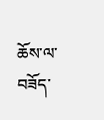ཆོས་ལ་བཟོད་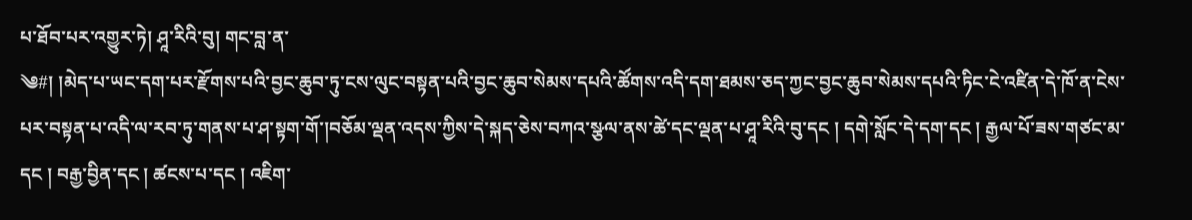པ་ཐོབ་པར་འགྱུར་ཏེ། ཤཱ་རིའི་བུ། གང་བླ་ན་
༄#། །མེད་པ་ཡང་དག་པར་རྫོགས་པའི་བྱང་ཆུབ་ཏུ་ངས་ལུང་བསྟན་པའི་བྱང་ཆུབ་སེམས་དཔའི་ཚོགས་འདི་དག་ཐམས་ཅད་ཀྱང་བྱང་ཆུབ་སེམས་དཔའི་ཏིང་ངེ་འཛིན་དེ་ཁོ་ན་ངེས་པར་བསྟན་པ་འདི་ལ་རབ་ཏུ་གནས་པ་ཤ་སྟག་གོ་།བཅོམ་ལྡན་འདས་ཀྱིས་དེ་སྐད་ཅེས་བཀའ་སྩལ་ནས་ཚེ་དང་ལྡན་པ་ཤཱ་རིའི་བུ་དང ། དགེ་སློང་དེ་དག་དང ། རྒྱལ་པོ་ཟས་གཙང་མ་དང ། བརྒྱ་བྱིན་དང ། ཚངས་པ་དང ། འཇིག་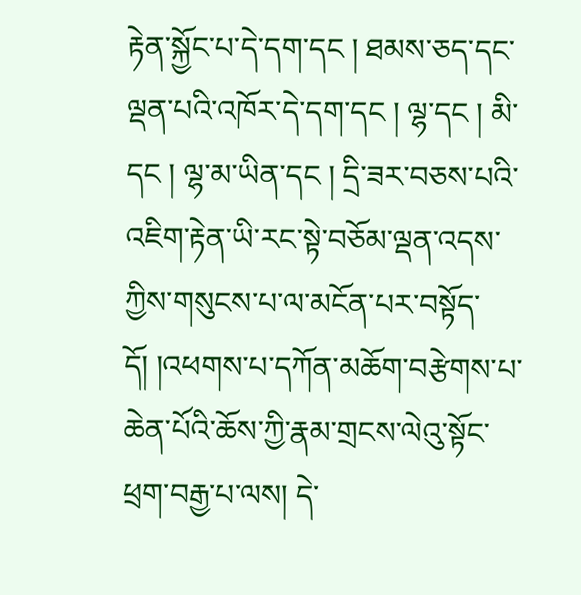རྟེན་སྐྱོང་པ་དེ་དག་དང ། ཐམས་ཅད་དང་ལྡན་པའི་འཁོར་དེ་དག་དང ། ལྷ་དང ། མི་དང ། ལྷ་མ་ཡིན་དང ། དྲི་ཟར་བཅས་པའི་འཇིག་རྟེན་ཡི་རང་སྟེ་བཅོམ་ལྡན་འདས་ཀྱིས་གསུངས་པ་ལ་མངོན་པར་བསྟོད་དོ། །འཕགས་པ་དཀོན་མཆོག་བརྩེགས་པ་ཆེན་པོའི་ཆོས་ཀྱི་རྣམ་གྲངས་ལེའུ་སྟོང་ཕྲག་བརྒྱ་པ་ལས། དེ་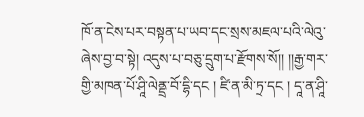ཁོ་ན་ངེས་པར་བསྟན་པ་ཡབ་དང་སྲས་མཇལ་པའི་ལེའུ་ཞེས་བྱ་བ་སྟེ། འདུས་པ་བཅུ་དྲུག་པ་རྫོགས་སོ།། །།རྒྱ་གར་གྱི་མཁན་པོ་ཤཱི་ལེནྡྲ་བོ་དྷི་དང ། ཛི་ན་མི་ཏྲ་དང ། དཱ་ན་ཤཱི་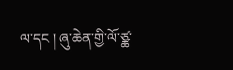ལ་དང ། ཞུ་ཆེན་གྱི་ལོ་ཙྪ་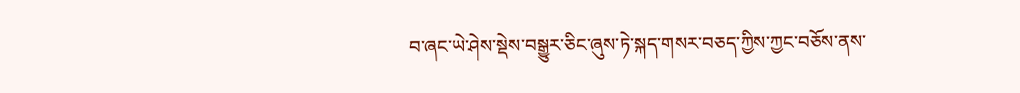བ་ཞང་ཡེ་ཤེས་སྡེས་བསྒྱུར་ཅིང་ཞུས་ཏེ་སྐད་གསར་བཅད་ཀྱིས་ཀྱང་བཅོས་ནས་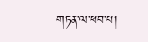གཏན་ལ་ཕབ་པ།